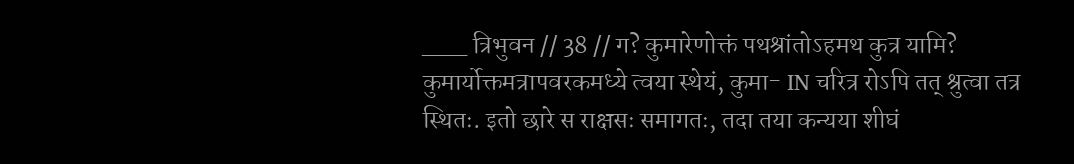___ त्रिभुवन // 38 // ग? कुमारेणोक्तं पथश्रांतोऽहमथ कुत्र यामि? कुमार्योक्तमत्रापवरकमध्ये त्वया स्थेयं, कुमा- IN चरित्र रोऽपि तत् श्रुत्वा तत्र स्थितः. इतो छारे स राक्षसः समागतः, तदा तया कन्यया शीघं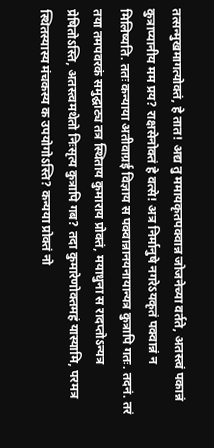तत्सन्मुखमागत्योक्तं, हे तात! अद्य तु ममायकृतपक्वान्न जोजनेच्या वर्तते, अतस्त्वं पकान्नं कुत्राप्यानीय मम प्रय? राक्षसेनोक्तं हे वत्से! अत्र निर्मानुषे नगरेऽयकृतं पक्वान्नं न मिलिष्यति. ततः कन्याया अतीवाग्रई विज्ञाय स पक्वान्नानयनायान्यत्र कुत्रापि गतः. तदनं. तरं तया तमपवरकं समुद्घाट्य तत्र स्थिताय कुमाराय प्रोक्तं, मयाधुना स रादप्तोऽन्यत्र प्रेषितोऽस्ति, अतस्त्वमथेतो निःसृत्य कुत्रापि गब? तदा कुमारेणोक्तमहं यास्यामि, परमत्र स्थितस्यास्य मंचकस्य क उपयोगोऽस्ति? कन्यया प्रोक्तं नो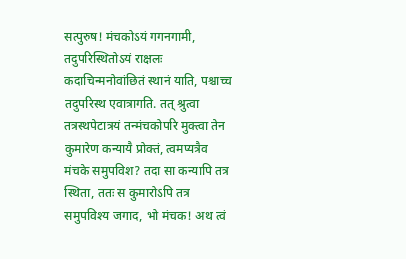सत्पुरुष! मंचकोऽयं गगनगामी, तदुपरिस्थितोऽयं राक्षलः कदाचिन्मनोवांछितं स्थानं याति, पश्चाच्च तदुपरिस्थ एवात्रागति. तत् श्रुत्वा तत्रस्थपेटात्रयं तन्मंचकोपरि मुक्त्वा तेन कुमारेण कन्यायै प्रोक्तं, त्वमप्यत्रैव मंचके समुपविश? तदा सा कन्यापि तत्र स्थिता, ततः स कुमारोऽपि तत्र समुपविश्य जगाद, भो मंचक! अथ त्वं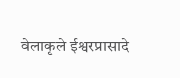वेलाकृले ईश्वरप्रासादे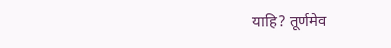याहि? तूर्णमेव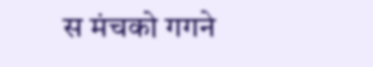स मंचको गगने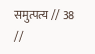समुत्पत्य // 38 //